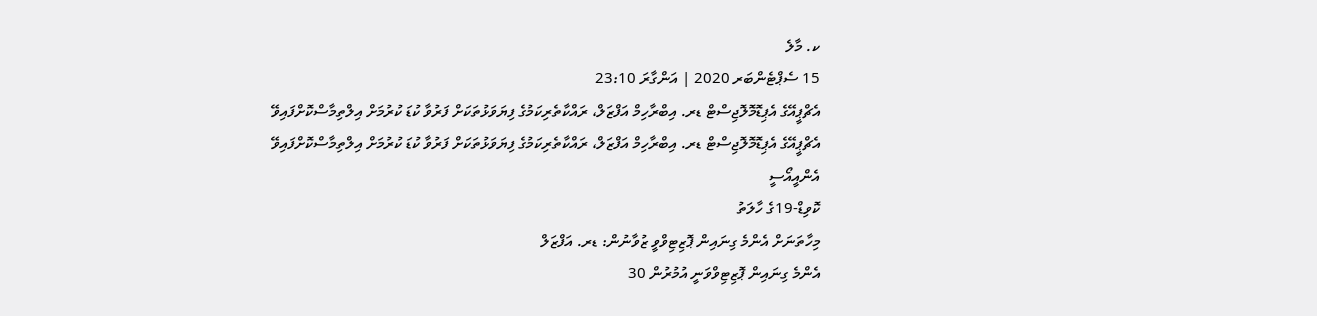ކ. މާލެ
15 ސެޕްޓެންބަރ 2020 | އަންގާރަ 23:10
އެޗްޕީއޭގެ އެޕިޑޮމޮލޮޖިސްޓް ޑރ. އިބްރާހިމް އަފްޒަލް، ރައްކާތެރިކަމުގެ ފިޔަވަޅުތަކަށް ފަރުވާ ކުޑަ ކުރުމަށް އިލްތިމާސްކޮށްފައިވޭ
އެޗްޕީއޭގެ އެޕިޑޮމޮލޮޖިސްޓް ޑރ. އިބްރާހިމް އަފްޒަލް، ރައްކާތެރިކަމުގެ ފިޔަވަޅުތަކަށް ފަރުވާ ކުޑަ ކުރުމަށް އިލްތިމާސްކޮށްފައިވޭ
އެންއީއޯސީ
ކޮވިޑް-19ގެ ހާލަތު
މިހާތަނަށް އެންމެ ގިނައިން ޕޮޒިޓިވްވީ ޒުވާނުން: ޑރ. އަފްޒަލް
އެންމެ ގިނައިން ޕޮޒިޓިވްވަނީ އުމުރުން 30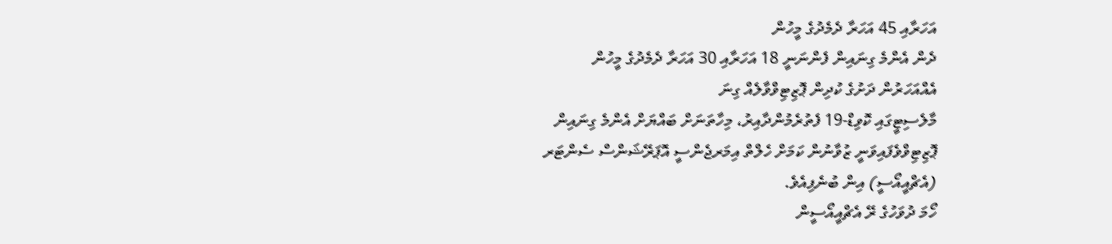އަހަރާއި 45 އަހަރާ ދެމެދުގެ މީހުން
ދެން އެންމެ ގިނައިން ފެންނަނީ 18 އަހަރާއި 30 އަހަރާ ދެމެދުގެ މީހުން
އެއްއަހަރުން ދަށުގެ ކުދިން ޕޮޒިޓިވްވާލެއް ގިނަ
މާލެސިޓީގައި ކޮވިޑް-19 ފެތުރެމުންދާއިރު، މިހާތަނަށް ބައްޔަށް އެންމެ ގިނައިން ޕޮޒިޓިވްވެފައިވަނީ ޒުވާނުން ކަމަށް ހެލްތް އިމަރޖެންސީ އޮޕަރޭޝަންސް ސެންޓަރ (އެޗްއީއޯސީ) އިން ބުނެފިއެވެ.
ހޯމަ ދުވަހުގެ ރޭ އެޗްއީއޯސީން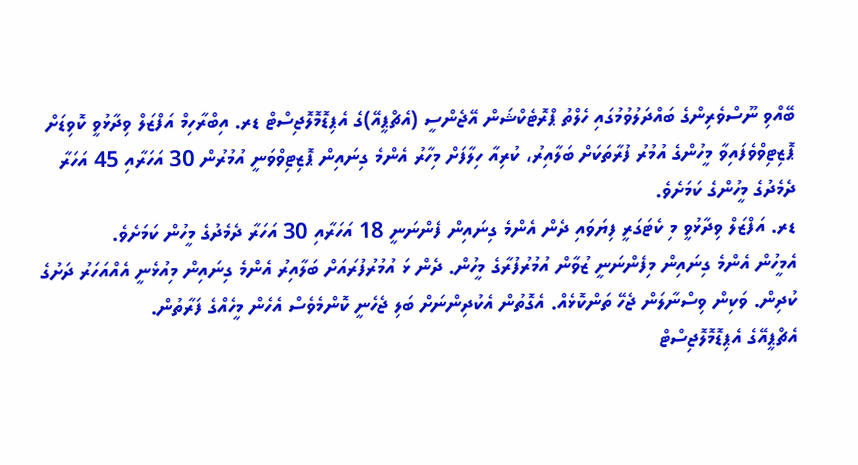ބޭއްވި ނޫސްވެރިންގެ ބައްދަލުވުމުގައި ހެލްތު ޕްރޮޓެކްޝަން އޭޖެންސީ (އެޗްޕީއޭ)ގެ އެޕިޑޮމޮލޮޖިސްޓް ޑރ. އިބްރާހިމް އަފްޒަލް ވިދާޅުވީ ކޮވިޑަށް ޕޮޒިޓިވްވެފައިވާ މީހުންގެ އުމުރު ފުރާތަކަށް ބަލާއިރު، ކުރިއާ ހިލާފަށް މިހާރު އެންމެ ގިނައިން ޕޮޒިޓިވްވަނީ އުމުރުން 30 އަހަރާއި 45 އަހަރާ ދެމެދުގެ މީހުންގެ ކަމަށެވެ.
ޑރ. އަފްޒަލް ވިދާޅުވީ މި ކެޓަގަރީ ފިޔަވައި ދެން އެންމެ ގިނައިން ފެންނަނީ 18 އަހަރާއި 30 އަހަރާ ދެމެދުގެ މީހުން ކަމަށެވެ.
އެމީހުން އެންމެ ގިނައިން މިފެންނަނީ ޒުވާން އުމުރުފުރާގެ މީހުން. ދެން ޅަ އުމުރުފުރައަށް ބަލާއިރު އެންމެ ގިނައިން މިއުޅެނީ އެއްއަހަރު ދަށުގެ ކުދިން. ވަކިން ވިސްނާލަން ޖެހޭ ތަންކޮޅެއް. އެގޮތުން އެކުދިންނަށް ބަލި ޖެހެނީ ކޮންމެވެސް އެހެން މީހެއްގެ ފަރާތުން.
އެޗްޕީއޭގެ އެޕިޑޮމޮލޮޖިސްޓް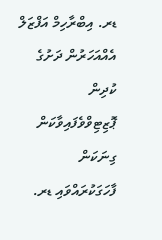ޑރ. އިބްރާހިމް އަފްޒަލް
އެއްއަހަރުން ދަށުގެ ކުދިން ޕޮޒިޓިވްވެފައިވާކަން ގިނަކަން ފާހަގަކުރައްވައި ޑރ.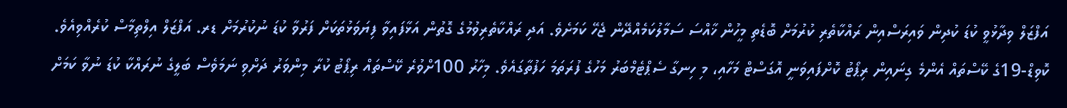އަފްޒަލް ވިދާޅުވީ ކުޑަ ކުދިން ވައިރަސްއިން ރައްކާތެރި ކުރުމަށް ބޮޑެތި މީހުން ޚާއްސަ ސަމާލުކަމެއްދޭން ޖެހޭ ކަމަށެވެ. އަދި ރައްކާތެރިވުމުގެ ގޮތުން އަޅާފައިވާ ފިޔަވަޅުތަކަށް ފަރުވާ ކުޑަ ނުކުރުމަށް ޑރ. އަފްޒަލް އިލްތިމާސް ކުރެއްވިއެވެ.
ކޮވިޑް-19ގެ ކޭސްތައް އެންމެ ގިނައިން ރިޕޯޓު ކޮށްފައިވަނީ އޮގަސްޓް މަހާއި، މި ހިނގާ ސެޕްޓެމްބަރު މަހުގެ ފުރަތަމަ ހަފުތާގައެވެ. މިހާރު 100ށްވުރެ ކޭސްތައް ރިޕޯޓު ކުރާ މިންވަރު ދަށްވި ނަމަވެސް ބަލީގެ ނުރައްކާ ކުޑަ ނުވާ ކަމަށް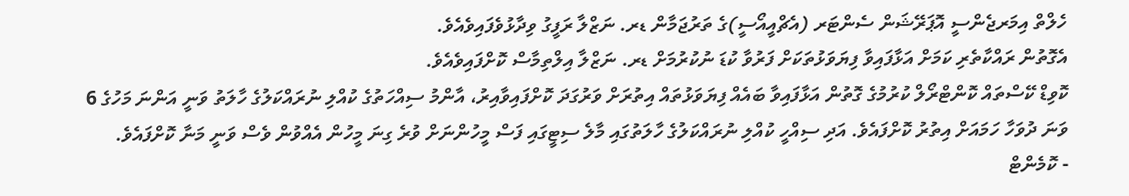ހެލްތް އިމަރޖެންސީ އޮޕަރޭޝަން ސެންޓަރ (އެޗްއީއޯސީ)ގެ ތަރުޖަމާން ޑރ. ނަޒްލާ ރަފީގު ވިދާޅުވެފައިވެއެވެ.
އެގޮތުން ރައްކާތެރި ކަމަށް އަޅާފައިވާ ފިޔަވަޅުތަކަށް ފަރުވާ ކުޑަ ނުކުރުމަށް ޑރ. ނަޒްލާ އިލްތިމާސް ކޮށްފައިވެއެވެ.
ކޮވިޑް ކޭސްތައް ކޮންޓްރޯލް ކުރުމުގެ ގޮތުން އަޅާފައިވާ ބައެއް ފިޔަވަޅުތައް އިތުރަށް ވަރުގަދަ ކޮށްފައިވާއިރު، އާންމު ސިއްހަތުގެ ކުއްލި ނުރައްކަލުގެ ހާލަތު ވަނީ އަންނަ މަހުގެ 6 ވަނަ ދުވަހާ ހަމައަށް އިތުރު ކޮށްފައެވެ. އަދި ސިއްހީ ކުއްލި ނުރައްކަލުގެ ހާލަތުގައި މާލެ ސިޓީގައި ފަސް މީހުންނަށް ވުރެ ގިނަ މީހުން އެއްވުން ވެސް ވަނީ މަނާ ކޮށްފައެވެ.
- ކޮމެންޓް